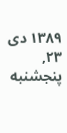۱۳۸۹ دی ۲۳, پنجشنبه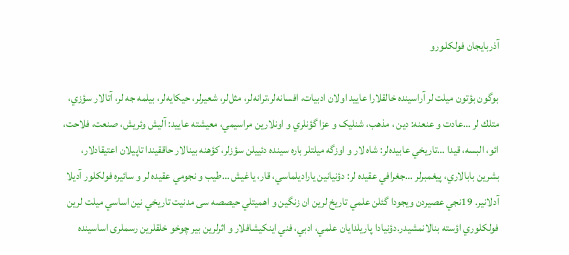آذربايجان فولكلـورو

بوگون بؤتون میلت لر آراسينده خالقلارا عايید اولان ادبيات، افسانه‌لر،ترانه‌لر، مثل‌لر، شعیرلر، حیكايه‌لر، بيلمه جه لر، آتالار سؤزي، متلك لر …عادت و عنعنه: دين ، مذهب، شنلیک و عزا گؤنلري و اونلارين مراسیمي، معيشته عایید: آليش وئريش، صنعت، فلاحت، ائو، البسه، قیدا …تاريخي عابيده‌لر: شاه لار و اوزگه میلتلر باره سينده دئييلن سؤزلر، كؤهنه بینالار حاققيندا تاپيلان اعتیقادلار، بشرين بابالاري، پيغمبرلر …جغرافي عقيده لر: دؤنيانين ياراديلماسي، قار، ياغيش …طیب و نجومي عقيده لر و سائیره فولكلور آديلا آدلانیر. 19نجي عصیردن ویجودا گئلن علمي تاريخ لرين ان زنگين و اهميتلي حیصصه سی مدنيت تاريخي نين اساسي میلت لرين فولكلوري اؤسته بنالانمشیدر.دؤنيادا پاریلدایان علمي، ادبي، فني اینكیشافلار و اثرلرين بير چوخو خلقلرين رسملری اساسينده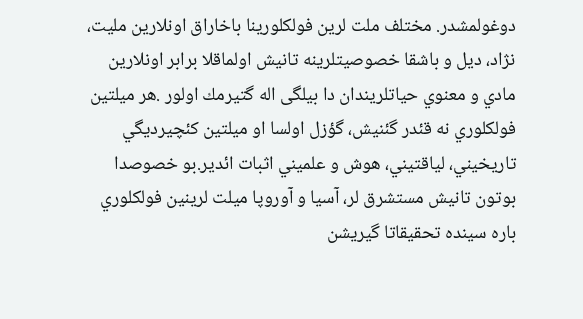دوغولمشدر. مختلف ملت لرين فولكلورينا باخاراق اونلارين مليت، نژاد، ديل و باشقا خصوصيتلرينه تانیش اولماقلا برابر اونلارين مادي و معنوي حياتلريندان دا بیلگی اله گتيرمك اولور .هر میلتين فولكلوري نه قئدر گئنیش‌، گؤزل اولسا او میلتين كئچيرديگي تاريخيني، لياقتیني، هوش و علميني اثبات ائدير.بو خصوصدا بوتون تانيش مستشرق لر، آسيا و آوروپا میلت لرینين فولكلوري باره سينده تحقيقاتا گيريشن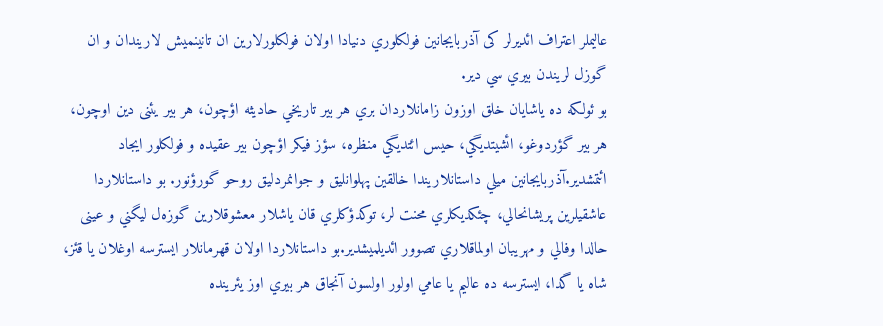عالیملر اعتراف ائديرلر كی آذربايجانين فولكلوري دنيادا اولان فولكلورلارين ان تانینمیش لاريندان و ان گوزل لريندن بيري سي دیر.
بو ئولكه ده ياشايان خلق اوزون زامانلاردان بري هر بير تاريخي حادیثه اؤچون، هر بير یئنی دين اوچون، هر بير گؤردوغو، ائشيتديگي، حیس ائتديگي منظره، سؤز فیكر اؤچون بير عقيده و فولكلور ايجاد ائتمشدیر.آذربايجانين میلي داستانلاريندا خالقين پهلوانليق و جوانمردليق روحو گورؤنور. بو داستانلاردا عاشقیلرين پريشانحالي، چئكديكلري محنت لر، توكدؤكلري قان ياشلار معشوقلارين گوزه‌ل ليگني و عينی حالدا وفالي و مهریبان اولماقلاري تصوور ائديلمیشدیر.بو داستانلاردا اولان قهرمانلار ايسترسه اوغلان يا قئز، شاه يا گدا، ايسترسه ده عالیم يا عامي اولور اولسون آنجاق هر بيري اوز يئرينده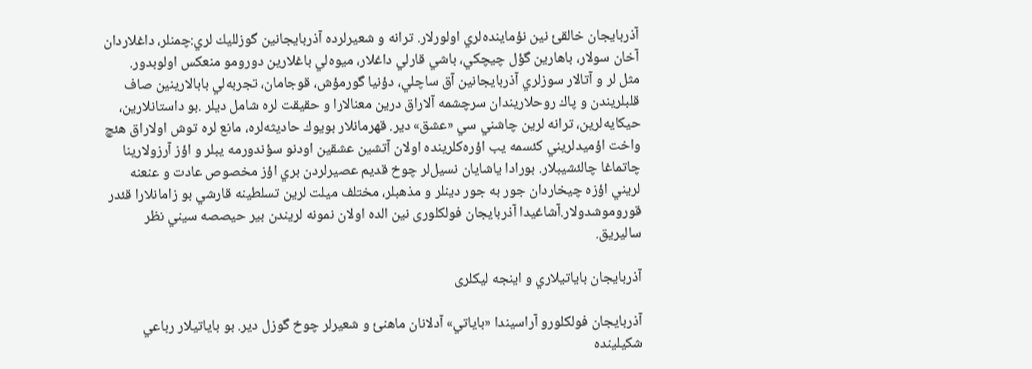آذربايجان خالقئ نين نؤماينده‌لري اولورلار. ترانه و شعیرلرده آذربايجانين گوزلليك لري:چمنلر، داغلاردان آخان سولار، باهارين گؤل چيچكي، باشي قارلي داغلار، ميوه‌لي باغلارين دورومو منعكس اولوبدور.
مثل لر و آتالار سوزلري آذربايجانين آق ساچلي، دؤنيا گورمؤش، قوجامان، تجربه‌لي بابالارینين صاف قلبلريندن و پاك روحلاريندان سرچشمه آلاراق درين معنالارا و حقيقت لره شامل دیلر .بو داستانلارين، حیكايه‌لرين، ترانه لرين چاشني سي «عشق» دیر. قهرمانلار بويوك حادیثه‌لره، مانع لره توش اولاراق هئچ واخت اؤميدلريني كئسمه يب اؤره‌كلرينده اولان آتشين عشقين اودنو سؤندورمه يبلر و اؤز آرزولارينا چاتماغا چالئشيبلار. بورادا ياشايان نسیل‌لر چوخ قديم عصیر‌لردن بري اؤز مخصوص عادت و عنعنه لريني اؤزه چیخاردان جور به جور دينلر و مذهبلر، مختلف میلت لرين تسلطينه قارشي بو زامانلارا قئدر قوروموشدولار.آشاغيدا آذربايجان فولكلوری نين الده اولان نمونه لريندن بیر حیصصه سيني نظر سالیریق.

آذربايجان باياتيلاري و اینجه لیکلری

آذربايجان فولكلورو آراسيندا «باياتي» آدلانان ماهنئ و شعیرلر چوخ گوز‌ل دیر. بو باياتيلار رباعي شكيلينده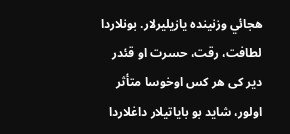هجائي وزنينده يازیلیرلار. بونلاردا لطافت، رقت، حسرت او قئدر دیر كی هر كس اوخوسا متأثر اولور، شايد بو باياتيلار داغلاردا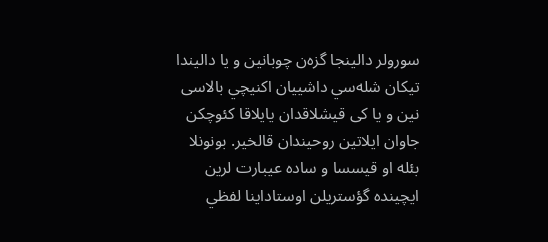سورولر دالينجا گزه‌ن چوبانين و يا داليندا تيكان شله‌سي داشيیان اكنیچي بالاسی نين و يا كی قیشلاقدان يايلاقا كئوچكن جاوان ايلاتين روحيندان قالخير. بونونلا بئله او قيسسا و ساده عیبارت لرين ايچينده گؤستريلن اوستاداینا لفظي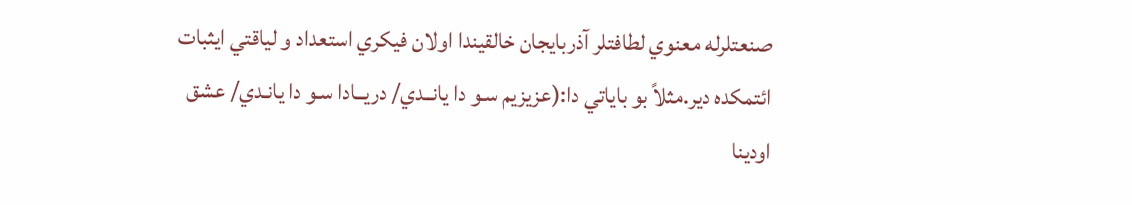صنعتلرله معنوي لطافتلر آذربايجان خالقیندا اولان فیكري استعداد و لياقتي ایثبات ائتمكده دیر.مثلاً بو باياتي دا:(عزيزيم سـو دا يانــدي/ دريــادا سـو دا يانـدي/ عشق اودينا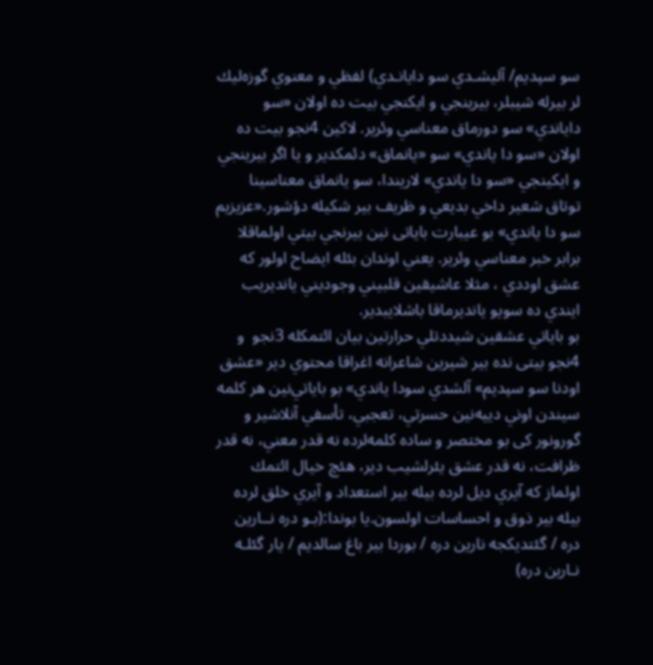سو سپديم/ آلیشـدي سو دايانـدي) لفظي و معنوي گوزه‌ليك لر بیرله شيبلر، بیرینجي و ايكنجي بيت ده اولان «سو داياندي» سو دورماق معناسي وئرير. لاکین 4نجو بيت ده اولان «سو دا ياندي» سو «يانماق» دئمكدیر و يا اگر بیرینجي و ايکینجي «سو دا ياندي» لاريندا، سو يانماق معناسينا توتاق شعیر داخي بديعي و ظريف بير شكیله دؤشور.«عزيزيم سو دا ياندي» بو عیبارت باياتی نين بیرنجي بيتي اولماقلا برابر خبر معناسي وئرير. يعني اوندان بئله ايضاح اولور كه عشق اوددي ، مثلا عاشیقين قلبيني وجوديني يانديريب ايندي ده سويو يانديرماقا باشلايبدیر.
بو باياتي عشقين شیددتلي حرارتين بيان ائتمكله 3نجو  و 4نجو بيتی نده بير شيرين شاعرانه اغراقا محتوي دیر «عشق اودنا سو سپديم» آلشدي سودا ياندي» بو باياتي‌نين هر كلمه سيندن اوني دييه‌نين حسرتي، تعجبي، تأسفي آنلاشير و گورونور كی بو مختصر و ساده كلمه‌لرده نه قدر معني، نه قدر ظرافت، نه قدر عشق يئرلشيب دیر، هئچ خيال ائتمك اولماز كه آيري ديل لرده بيله بير استعداد و آيري خلق لرده بيله بير ذوق و احساسات اولسون.يا بوندا:(بـو دره نــارين دره / گئتديكجه نارين دره / بوردا بیر باغ سالديم / يار گئلـه نـارين دره)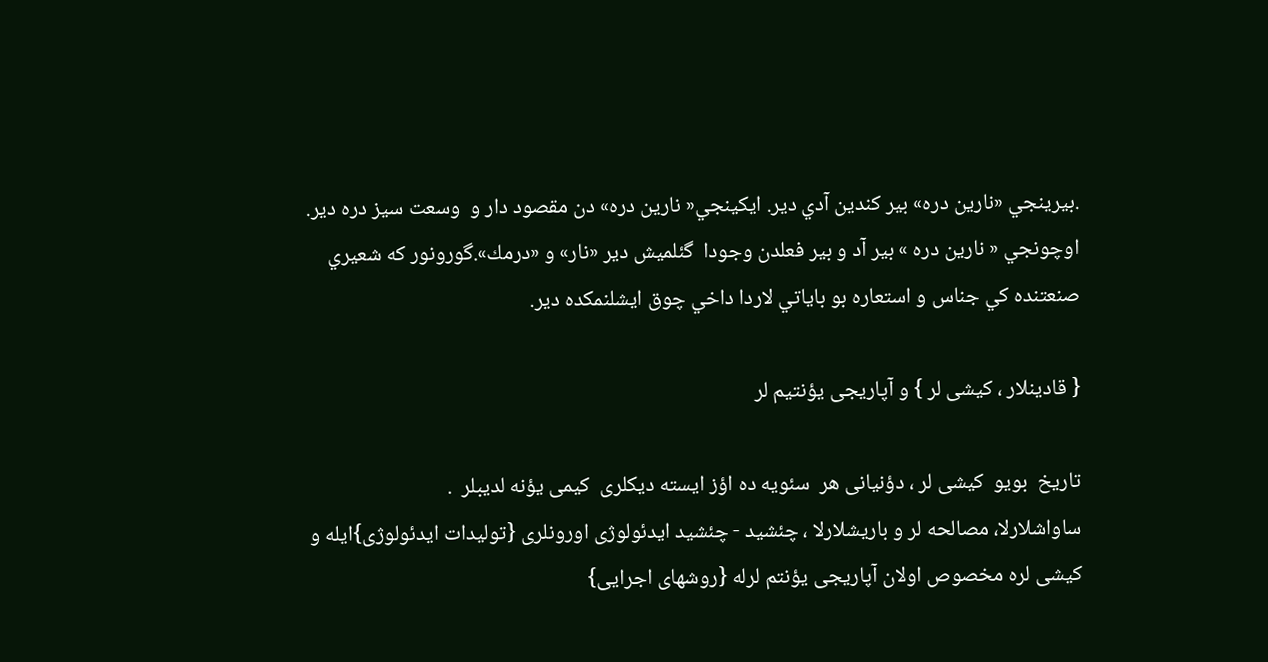.بیرینجي «نارين دره» بير كندين آدي دیر. ايكینجي« نارين دره» دن مقصود دار و  وسعت سيز دره دیر. اوچونجي « نارين دره » بير آد و بير فعلدن وجودا  گئلمیش دیر «نار» و «درمك».گورونور كه شعیري صنعتنده كي جناس و استعاره بو باياتي لاردا داخي چوق ايشلنمكده دیر.

{ قادینلار ، کیشی لر } و آپاریجی یؤنتیم لر

تاریخ  بویو  کیشی لر ، دؤنیانی هر  سئویه ده اؤز ایسته دیکلری  کیمی یؤنه لدیبلر  .
ساواشلارلا، مصالحه لر و باریشلارلا ، چئشید - چئشید ایدئولوژی اورونلری {تولیدات ایدئولوژی}ایله و کیشی لره مخصوص اولان آپاریجی یؤنتم لرله {روشهای اجرایی}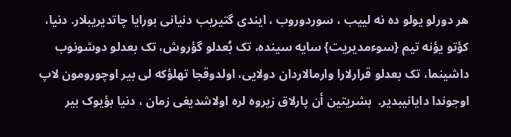هر دورلو یولو ده نه لییب ، سوردوروب ، ایندی گتیریب دنیانی بورایا چاتدیریبلار. دنیا، کؤتو یؤنه تیم {سوءمدیریت} سایه سینده، تک بُعدلو گؤروش، تک بعدلو دوشونوب داشینما، تک بعدلو قرارلارا وارمالاردان دولایی، اولدوقجا تهلؤکه لی بیر اوچورومون لاپ اوجوندا دایانیبدیر.  بشریتین أن پارلاق زیروه لره اولاشدیغی زمان ، دنیا بؤیوک بیر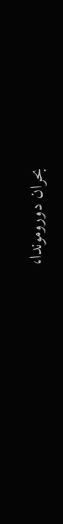بحران دوروموندا،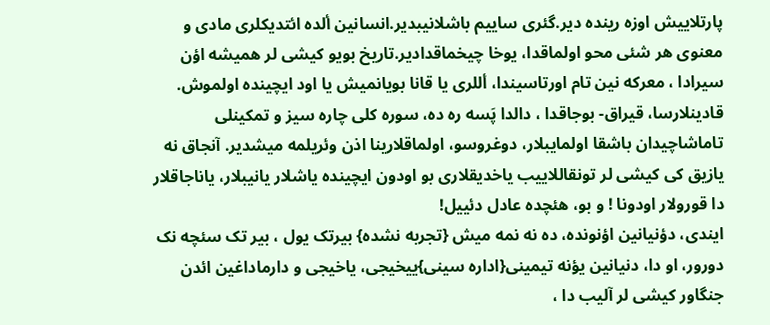پارتلاییش اوزه رینده دیر.گئری ساییم باشلانیبدیر.انسانین ألده ائتدیکلری مادی و معنوی هر شئی محو اولماقدا، یوخا چیخماقدادیر.تاریخ بویو کیشی لر همیشه اؤن  سیرادا ، معرکه نین تام اورتاسیندا، أللری یا قانا بویانمیش یا اود ایچینده اولموش. قادینلارسا، قیراق- بوجاقدا ، دالدا پَسه ره ده، سوره کلی چاره سیز و تمکینلی تاماشاچیدان باشقا اولمایبلار، دوغروسو، اولماقلارینا اذن وئریلمه میشدیر. آنجاق نه یازیق کی کیشی لر تونقاللاییب یاخدیقلاری بو اودون ایچینده یاشلار یانیبلار، یاناجاقلار دا قورولار اودونا ! و بو، هئچده عادل دئییل!
ایندی، دؤنیانین اؤنونده، ده نه نمه میش {تجربه نشده} بیرتک یول ، بیر تک سئچه نک دورور، او دا، دنیانین یؤنه تیمینی{اداره سینی}ییخیجی، یاخیجی و دارماداغین ائدن جنگاور کیشی لر آلیب دا ،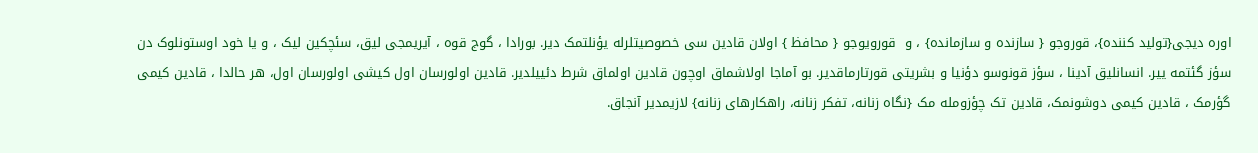اوره دیجی{تولید کننده}، قوروجو { سازنده و سازمانده} ، و  قورویوجو { محافظ } اولان قادین سی خصوصیتلرله یؤنلتمک دیر. بورادا ، گوج قوه ، آیریمجی لیق، سئچکین لیک ، و یا خود اوستونلوک دن سؤز گئتمه ییر. انسانلیق آدینا ، سؤز قونوسو دؤنیا و بشریتی قورتارماقدیر. بو آماجا اولاشماق اوچون قادین اولماق شرط دئییلدیر. قادین اولورسان اول کیشی اولورسان اول، هر حالدا ، قادین کیمی گؤرمک ، قادین کیمی دوشونمک، قادین تک چؤزومله مک {نگاه زنانه، تفکر زنانه، راهکارهای زنانه} لازیمدیر آنجاق.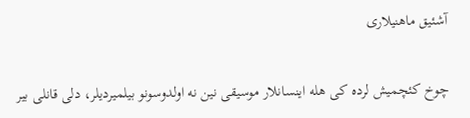آشئیق ماهنیلاری

چوخ کئچمیش لرده کی هله اینسانلار موسیقی نین نه اولدوسونو بیلمیردیلر، دلی قانلی بیر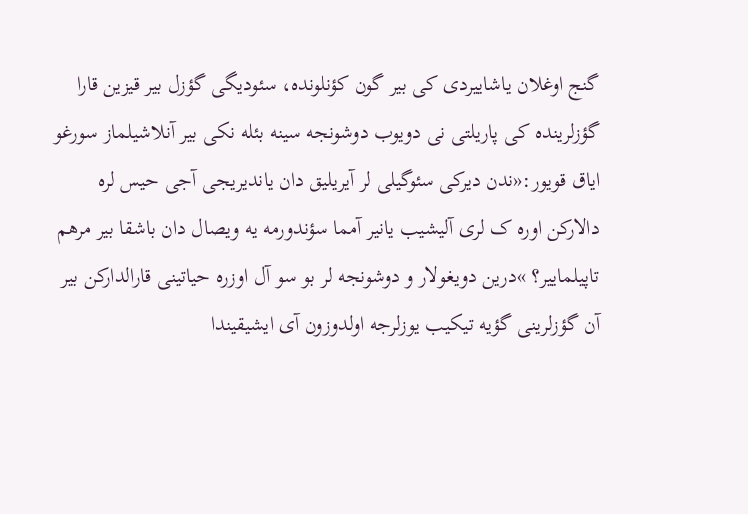گنج اوغلان یاشاییردی کی بیر گون کؤنلونده، سئودیگی گؤزل بیر قیزین قارا گؤزلرینده کی پاریلتی نی دویوب دوشونجه سینه بئله نکی بیر آنلاشیلماز سورغو ایاق قویور:«ندن دیرکی سئوگیلی لر آیریلیق دان یاندیریجی آجی حیس لره دالارکن اوره ک لری آلیشیب یانیر آمما سؤندورمه یه ویصال دان باشقا بیر مرهم تاپیلماییر؟ »درین دویغولار و دوشونجه لر بو سو آل اوزره حیاتینی قارالدارکن بیر آن گؤزلرینی گؤیه تیکیب یوزلرجه اولدوزون آی ایشیقیندا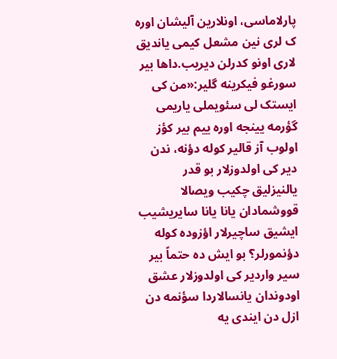پارلاماسی، اونلارین آلیشان اوره ک لری نین مشعل کیمی یاندیق لاری اونو کدرلن دیریب.داها بیر سورغو فیکرینه گلیر:«من کی ایستک لی سئویملی یاریمی گؤرمه یینجه اوره ییم بیر کؤز اولوب آز قالیر کوله دؤنه، ندن دیر کی اولدوزلار بو قدر یالنیزلیق چکیب ویصالا قووشمادان یانا یانا سایریشیب ایشیق ساچیرلار اؤزوده کوله دؤنمورلر؟ بو ایش ده حتماً بیر سیر واردیر کی اولدوزلار عشق اودوندان یانسالاردا سؤنمه دن ازل دن ایندی یه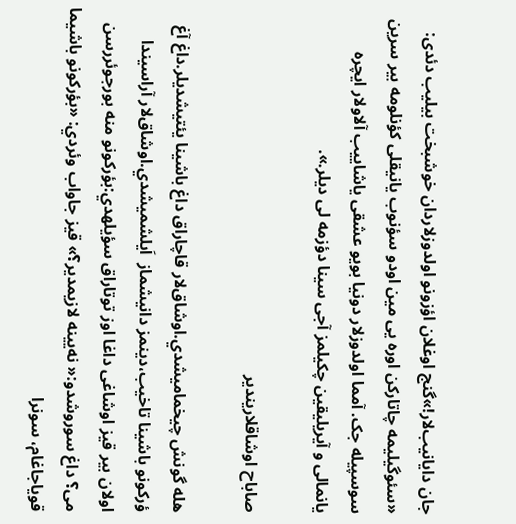جان دایانیب‌لار!»گنج اوغلان اؤزونو اولدوزلاردان خوشبخت بیلیب دئدی: «سئوگیلیمه چاتارکن اوره یی مین اودو سؤنوب یانیقلی کؤنلومه بیر سرین سوسپیله جک. آمما اولدوزلار دونیا بویو عشقی یاشاییب آلاولار ایچره یانمالی و آیریلیقین چکیلمز آجی سینا دؤزمه لی دیلر.».

صاباح اوشاقلاريندير

هله گونش چيخماميشدي.اوشاق‌لار قاچاراق داغ باشينا يئتيشديلر.داغ آغ ؤركونو باشينا تاخیب،دینمز دانیشماز  اَيلشميشدي.اوشاق‌لار آراسيندا اولان بیر قیز اوشاغی داغا اوز توتاراق سؤيلهدي:بؤركونو منه بورجوئررسن می؟ داغ سوروشدو:« نه‌يينه لازيمدير؟» قيز جاواب وئردي: «بؤركونو باشيما قوياجاغام، سونرا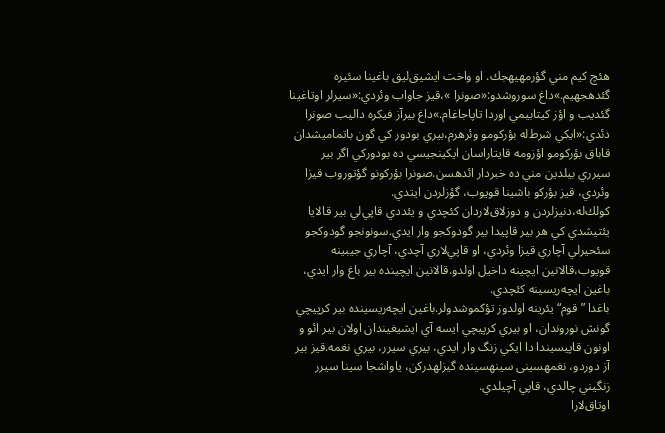هئچ كيم مني گؤرمهيهجك. او واخت ايشيق‌ليق باغينا سئيره گئدهجهيم.»داغ سوروشدو:«صونرا »،قيز جاواب وئردي:«سيرلر اوتاغينا گئديب و اؤز كيتابيمي اوردا تاپاجاغام.»داغ بيرآز فيكره داليب صونرا دئدي:«ايكي شرط‌له بؤرکومو وئرهرم،بيري بودور كي گون باتماميشدان قاباق بؤركومو اؤزومه قايتاراسان ايكينجيسي ده بودوركي اگر بير سيرري بيلدين مني ده خبردار ائدهسن.صونرا بؤركونو گؤتوروب قيزا وئردي، قيز بؤركو باشينا قويوب، گؤزلردن ايتدي.
كولك‌له،دنيزلردن و دوزلاق‌لاردان كئچدي و يئددي قاپي‌لي بير قالايا يئتيشدي كي هر بير قاپيدا بير گودوكجو وار ايدي.سونونجو گودوكجو سئحيرلي آچاري قيزا وئردي، او قاپي‌لاري آچدي، آچاري جيبينه قويوب،قالانين ايچينه داخيل اولدو.قالانين ايچينده بير باغ وار ايدي، باغين ايچه‌ریسينه كئچدي.
باغدا ”قوم“يئرينه اولدوز تؤكموشدولر.باغين ايچه‌ریسينده بير كرپيچي گونش نوروندان، او بيري كرپيچي ايسه آي ايشيغيندان اولان بير ائو و اونون قاپيسيندا دا ايكي زنگ وار ايدي، بيري سيرر، بيري نغمه.قيز بير آز دوردو، نغمهسينی سينهسينده گيزلهدركن، ياواشجا سينا سيرر زنگيني چالدي، قاپي آچيلدي.
اوتاق‌لارا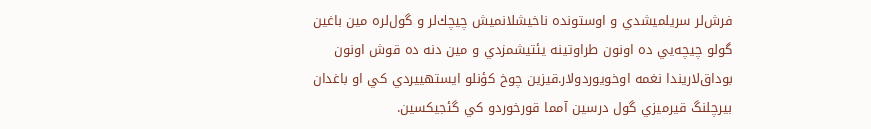فرش‌لر سريلميشدي و اوستونده ناخيشلانميش چيچك‌لر و گول‌لره مين باغين گولو چيچه‌يي ده اونون طراوتينه يئتيشمزدي و مين دنه ده قوش اونون بوداق‌لاريندا نغمه اوخويوردولار.قيزين چوخ كؤنلو ايستهييردي كي او باغدان بيرچلنگ قيرميزي گول درسين آمما قورخوردو كي گئجيكسين.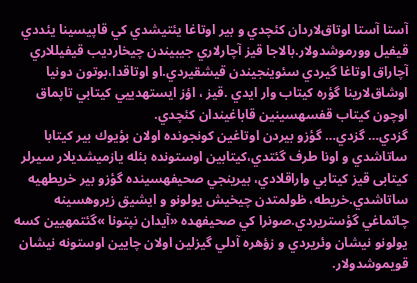آستا آستا اوتاق‌لاردان كئچدي و بير اوتاغا يئتيشدي كي قاپيسينا يئددي قيفيل وورموشدولار.بالاجا قيز آچارلاري جيبيندن چيخارديب قيفيللاري آچاراق اوتاغا گيردي سئوينجيندن قيشقيردي.او اوتاقدا،بوتون دونيا اوشاق‌لارينا گؤره كيتاب وار ايدي .قيز ، اؤز ايستهدييي كيتابي تاپماق اوچون كيتاب قفسهسينين قاباغيندان كئچدي.
گزدي… گزدي… گؤزو بيردن اوتاغين كونجونده اولان بؤيوك بير كيتابا ساتاشدي و اونا طرف گئتدي،كيتابين اوستونده بئله يازميشديلار سيرلر كيتابی قيز كيتابي واراقلادي، بيرينجي صحيفهسينده گؤزو بير خريطهيه ساتاشدي.خریطه، ظولمتدن چيخيش يولونو و ايشيق زيروهسينه چاتماغي گؤستريردي.صونرا كي صحيفهده «آيدان نپتونا »گئتمهيين كسه يولونو نيشان وئريردي و زؤهره آدلي گيزلين اولان چايين اوستونه نيشان قويموشدولار.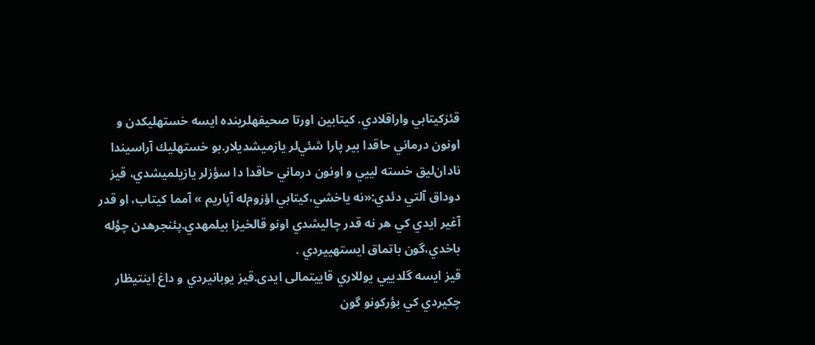قئزكيتابي واراقلادي. كيتابين اورتا صحيفهلرينده ايسه خستهليكدن و اونون درماني حاقدا بير پارا شئي‌لر يازميشديلار.بو خستهليك آراسيندا نادان‌ليق خسته لييي و اونون درماني حاقدا دا سؤزلر يازيلميشدي، قيز دوداق آلتي دئدي:«نه ياخشي،كيتابي اؤزوم‌له آپاريم » آمما كيتاب، او قدر آغير ايدي كي هر نه قدر چاليشدي اونو قالخيزا بيلمهدي.پئنجرهدن چؤله باخدي،گون باتماق ايستهييردي .
قيز ایسه گلدييي يوللاري قاییتمالی ایدی.قيز يوبانيردي و داغ اينتيظار چكيردي كي بؤركونو گون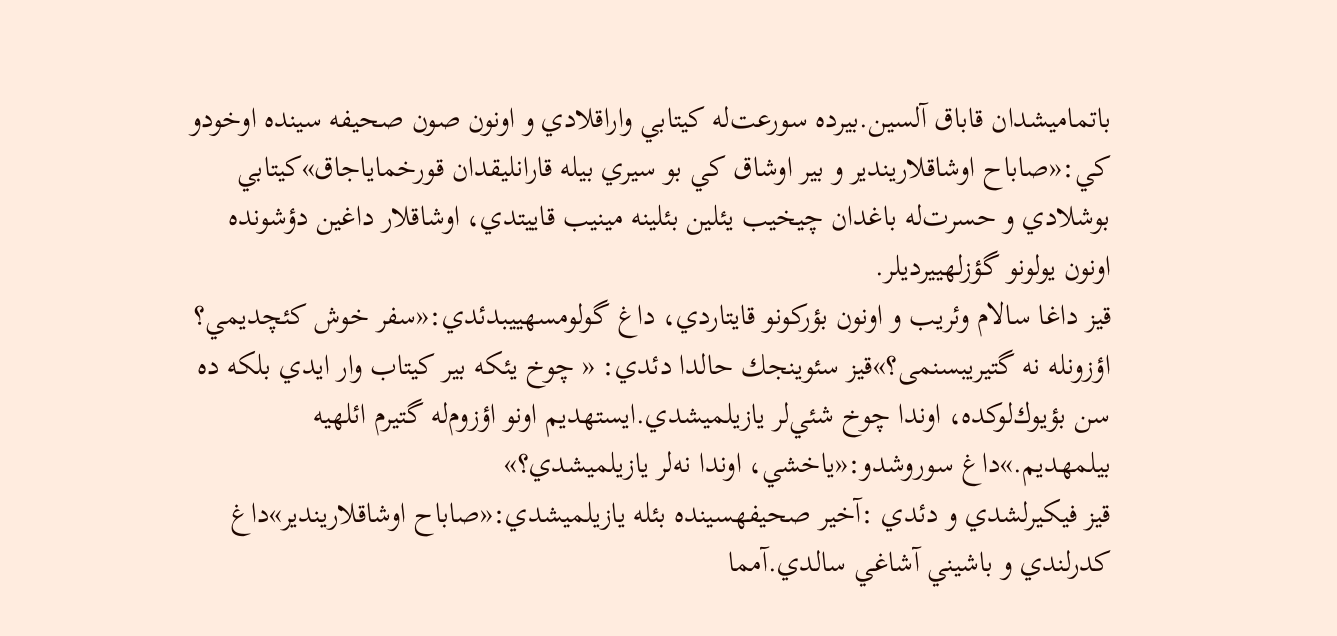باتماميشدان قاباق آلسين.بيرده سورعت‌له كيتابي واراقلادي و اونون صون صحيفه سينده اوخودو كي:«صاباح اوشاقلاريندير و بير اوشاق كي بو سيري بيله قارانليقدان قورخماياجاق»كيتابي بوشلادي و حسرت‌له باغدان چيخيب يئلين بئلينه مينيب قاييتدي، اوشاقلار داغين دؤشونده اونون يولونو گؤزلهييرديلر.
قيز داغا سالام وئريب و اونون بؤركونو قايتاردي، داغ گولومسهييبدئدي:«سفر خوش كئچديمي؟ اؤزونله نه گتيريبسنمی؟»قيز سئوينجك حالدا دئدي: « چوخ يئكه بير كيتاب وار ايدي بلکه ده سن بؤيوك‌لوكده، اوندا چوخ شئي‌لر يازيلميشدي.ايستهديم اونو اؤزوم‌له گتيرم ائلهيه بيلمهديم.»داغ سوروشدو:«ياخشي، اوندا نه‌لر يازيلميشدي؟»
قیز فيكيرلشدي و دئدي :آخير صحيفهسينده بئله يازيلميشدي:«صاباح اوشاقلاريندير»داغ كدرلندي و باشيني آشاغي سالدي.آمما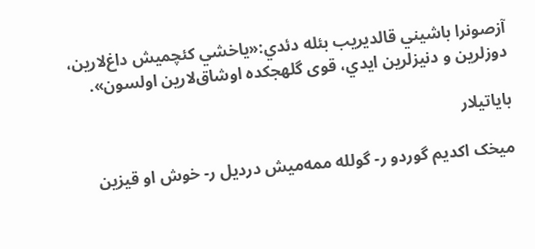آزصونرا باشيني قالديريب بئله دئدي:«ياخشي كئچميش داغ‌لارين، دوزلرين و دنيزلرين ايدي، قوی گلهجكده اوشاق‌لارين اولسون».

بایاتیلار

میخک اکدیم گوردو ر- گولله ‌ممه‌میش دردیل ر- خوش او قیزین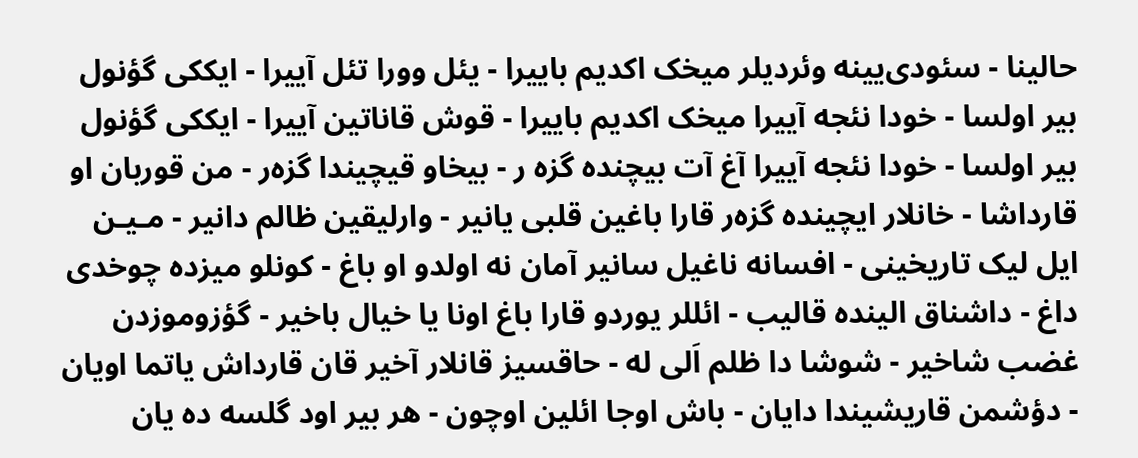حالینا - سئودی‌یینه وئردیلر میخک اکدیم باییرا - یئل وورا تئل آییرا - ایککی گؤنول بیر اولسا - خودا نئجه آییرا میخک اکدیم باییرا - قوش قاناتین آییرا - ایککی گؤنول بیر اولسا - خودا نئجه آییرا آغ آت بیچنده گزه‌ ر - بیخاو قیچیندا گزه‌ر - من قوربان او قارداشا - خانلار ایچینده گزه‌ر قارا باغین قلبی یانیر - وارلیقین ظالم دانیر - مـیـن ایل لیک تاریخینی - افسانه ناغیل سانیر آمان نه اولدو او باغ - کونلو میزده چوخدی داغ - داشناق الینده قالیب - ائللر یوردو قارا باغ اونا یا خیال باخیر - گؤزوموزدن غضب شاخیر - شوشا دا ظلم اَلی له - حاقسیز قانلار آخیر قان قارداش یاتما اویان - دؤشمن قاریشیندا دایان - باش اوجا ائلین اوچون - هر بیر اود گلسه ده یان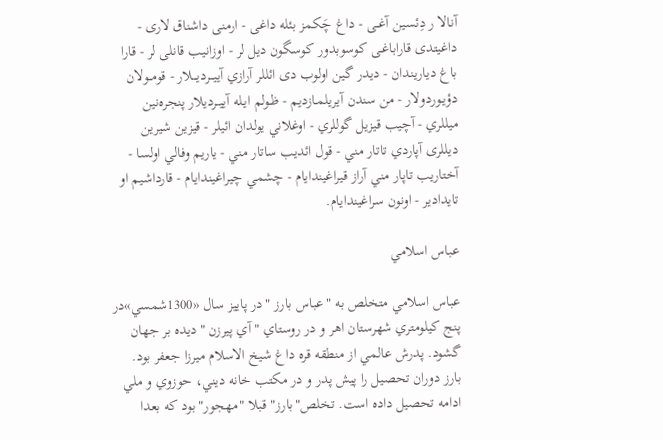آنالا ر دِئسین آغــی - داغ چَکمز بئله داغی - ارمنی داشناق لاری - داغیتدی قاراباغـی کوسوبدور کوسگون دیل لر - اوزانیب قانلی لر - قارا باغ دیاریندان - دیدر گین اولوب دی ائللر آرازي آييـــرديـــلار - قومــولان دؤيـوردولار - من سندن آيريلمـازديم - ظـولم ايـله آييــرديلار پنجره‌نين ميللري - آچيب قيزيل گوللري - اوغلاني يولدان ائيلر - قيزين شيرين ديللری آپاردي تاتار مني - قول ائديب ساتار مني - ياريم وفالي اولسا - آختاريب تاپار مني آراز قيراغيندايام - چشمي چيراغيندايام - قارداشيم او تايدادير - اونون سراغيندايام.

عباس اسلامي

عباس اسلامي متخلص به "عباس بارز "در پاييز سال «1300شمسي»در پنج كيلومتري شهرستان اهر و در روستاي " آي پيرزن "ديده بر جهان گشود. پدرش عالمي از منطقه قره داغ شيخ الاسلام ميرزا جعفر بود. بارز دوران تحصيل را پيش پدر و در مكتب خانه ديني، حوزوي و ملي ادامه تحصيل داده است. تخلص"بارز" قبلا "مهجور"بود كه بعدا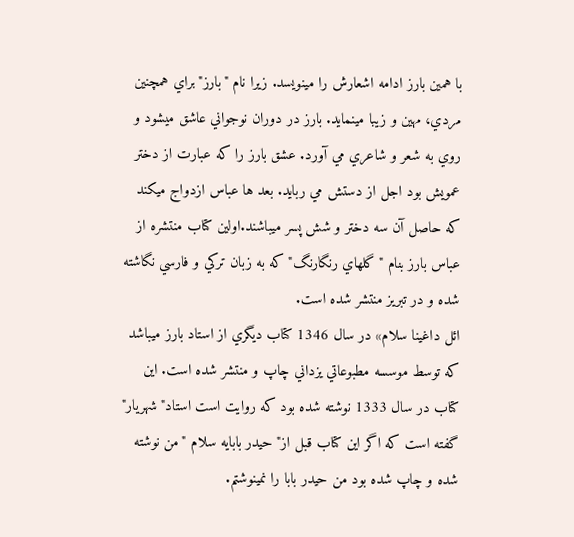با همين بارز ادامه اشعارش را مينويسد. زيرا نام "بارز"براي همچنین مردي، مهين و زيبا مينمايد. بارز در دوران نوجواني عاشق ميشود و روي به شعر و شاعري مي آورد. عشق بارز را كه عبارت از دختر عمويش بود اجل از دستش مي ربايد. بعد ها عباس ازدواج ميكند كه حاصل آن سه دختر و شش پسر ميباشند.اولين كتاب منتشره از عباس بارز بنام " گلهاي رنگارنگ" كه به زبان تركي و فارسي نگاشته شده و در تبريز منتشر شده است.
ائل داغينا سلام» در سال 1346 كتاب ديگري از استاد بارز ميباشد كه توسط موسسه مطبوعاتي يزداني چاپ و منتشر شده است. اين كتاب در سال 1333 نوشته شده بود كه روايت است استاد"شهريار" گفته است كه اگر اين كتاب قبل از"حيدر بابايه سلام "من نوشته شده و چاپ شده بود من حيدر بابا را نمينوشتم.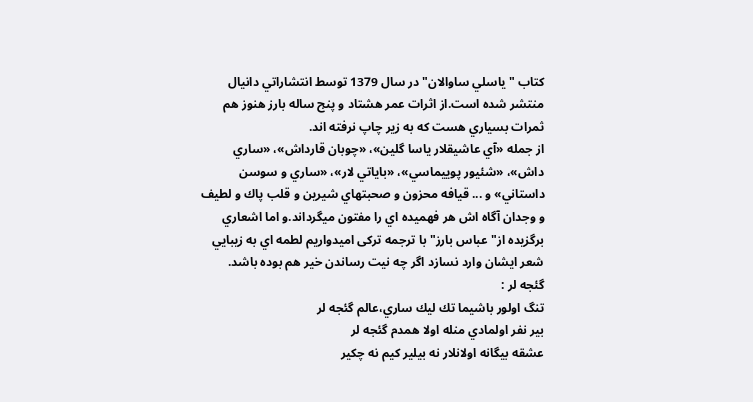كتاب "ياسلي ساوالان"در سال 1379 توسط انتشاراتي دانيال منتشر شده است.از اثرات عمر هشتاد و پنج ساله بارز هنوز هم ثمرات بسياري هست كه به زير چاپ نرفته اند.
از جمله «آي عاشيقلار ياسا گلين»، «چوبان قارداش»، «ساري داش»، «شئيور پوييماسي»، «باياتي لار»، «ساري و سوسن داستاني» و ... قيافه محزون و صحبتهاي شيرين و قلب پاك و لطيف و وجدان آگاه اش هر فهميده اي را مفتون ميگرداند.و اما اشعاري برگزيده از"عباس بارز" با ترجمه تركی اميدواریم لطمه اي به زيبايي شعر ايشان وارد نسازد اگر چه نيت رساندن خير هم بوده باشد.
گئجه لر :
تنگ اولور باشيما تك ليك ساري،عالم گئجه لر
بير نفر اولمادي منله اولا همدم گئجه لر
عشقه بيگانه اولانلار نه بيلير كيم نه چكير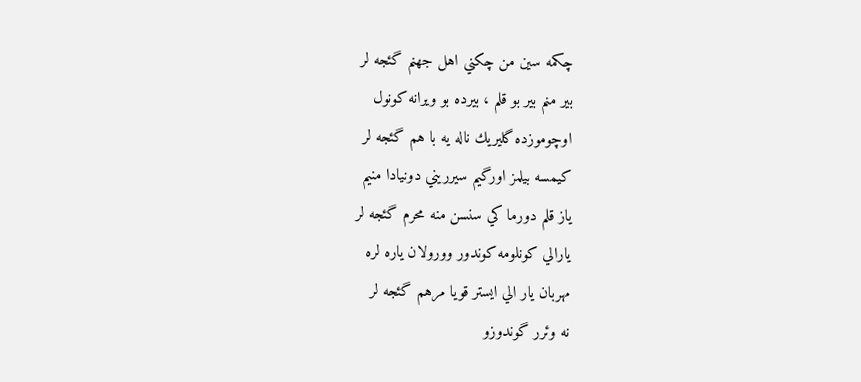چكمه سين من چكني اهل جهنم گئجه لر
بير منم بير بو قلم ، بيرده بو ويرانه كونول
اوچوموزده گليريك ناله يه با هم گئجه لر
كيمسه بيلمز اورگيم سيرريني دونيادا منيم
ياز قلم دورما كي سنسن منه محرم گئجه لر
يارالي كونلومه كوندور وورولان ياره لره
مهربان يار الي ايستر قويا مرهم گئجه لر
نه وئرر گوندوزو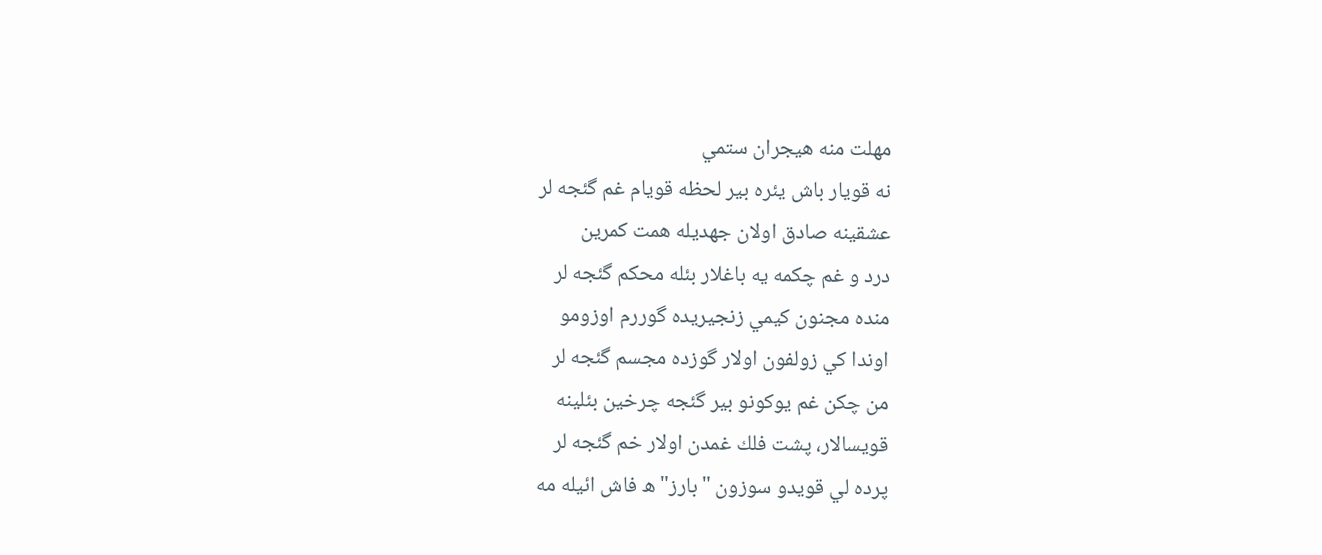مهلت منه هيجران ستمي
نه قويار باش يئره بير لحظه قويام غم گئجه لر
عشقينه صادق اولان جهديله همت كمرين
درد و غم چكمه يه باغلار بئله محكم گئجه لر
منده مجنون كيمي زنجيريده گوررم اوزومو
اوندا كي زولفون اولار گوزده مجسم گئجه لر
من چكن غم يوكونو بير گئجه چرخين بئلينه
قويسالار، پشت فلك غمدن اولار خم گئجه لر
پرده لي قويدو سوزون "بارز"ه فاش ائيله مه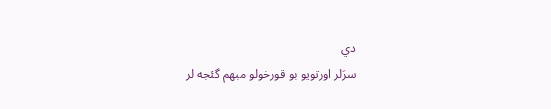دي
سرَلر اورتويو بو قورخولو مبهم گئجه لر